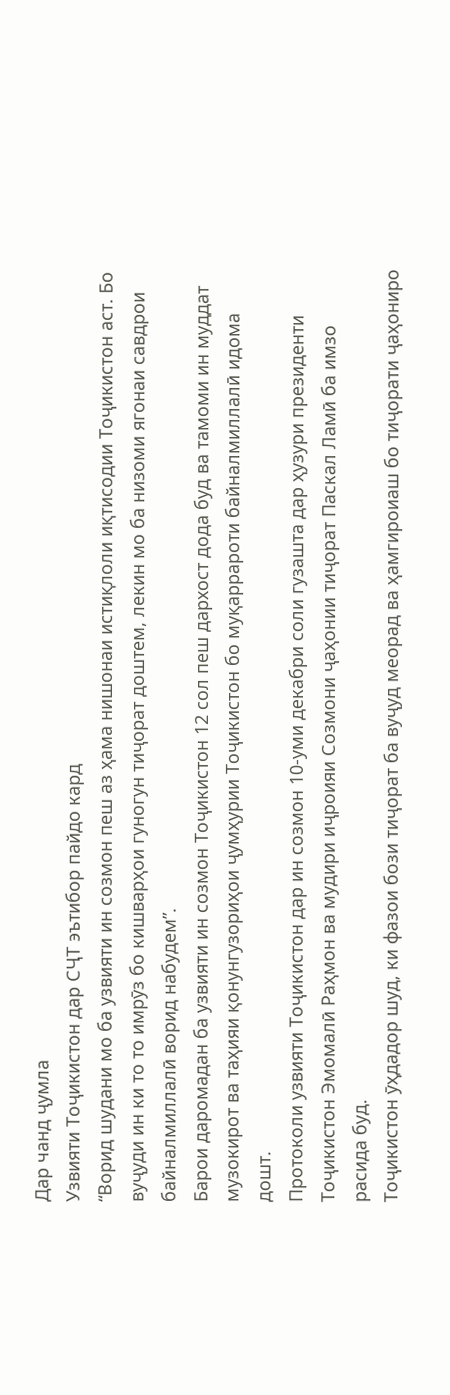Дар чанд ҷумла
Узвияти Тоҷикистон дар СҶТ эътибор пайдо кард
“Ворид шудани мо ба узвияти ин созмон пеш аз ҳама нишонаи истиқлоли иқтисодии Тоҷикистон аст. Бо вуҷуди ин ки то то имрӯз бо кишварҳои гуногун тиҷорат доштем, лекин мо ба низоми ягонаи савдрои байналмиллалӣ ворид набудем”.
Барои даромадан ба узвияти ин созмон Тоҷикистон 12 сол пеш дархост дода буд ва тамоми ин муддат музокирот ва таҳияи қонунгузориҳои ҷумҳурии Тоҷикистон бо муқаррароти байналмиллалӣ идома дошт.
Протоколи узвияти Тоҷикистон дар ин созмон 10-уми декабри соли гузашта дар ҳузури президенти Тоҷикистон Эмомалӣ Раҳмон ва мудири иҷроияи Созмони ҷаҳонии тиҷорат Паскал Ламӣ ба имзо расида буд.
Тоҷикистон ӯҳдадор шуд, ки фазои бози тиҷорат ба вуҷуд меорад ва ҳамгироиаш бо тиҷорати ҷаҳониро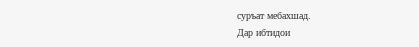суръат мебахшад.
Дар ибтидои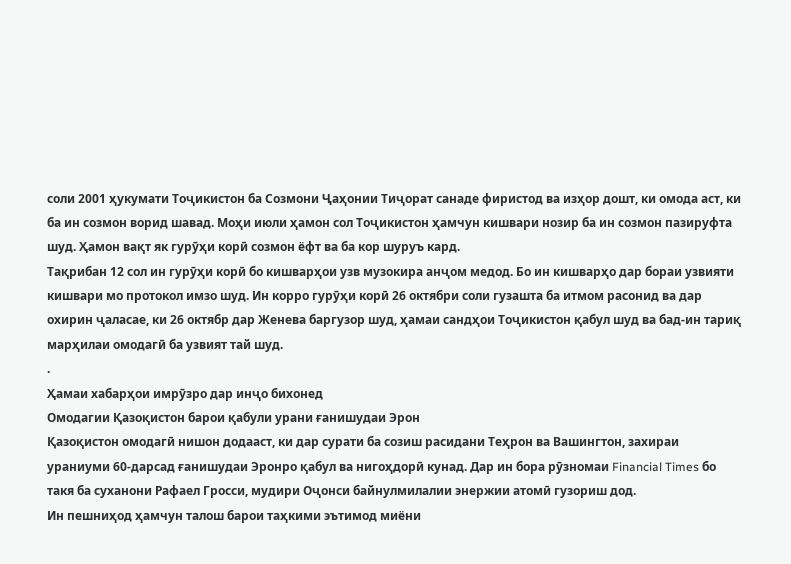соли 2001 ҳукумати Тоҷикистон ба Созмони Ҷаҳонии Тиҷорат санаде фиристод ва изҳор дошт, ки омода аст, ки ба ин созмон ворид шавад. Моҳи июли ҳамон сол Тоҷикистон ҳамчун кишвари нозир ба ин созмон пазируфта шуд. Ҳамон вақт як гурӯҳи корӣ созмон ёфт ва ба кор шуруъ кард.
Тақрибан 12 сол ин гурӯҳи корӣ бо кишварҳои узв музокира анҷом медод. Бо ин кишварҳо дар бораи узвияти кишвари мо протокол имзо шуд. Ин корро гурӯҳи корӣ 26 октябри соли гузашта ба итмом расонид ва дар охирин ҷаласае, ки 26 октябр дар Женева баргузор шуд, ҳамаи сандҳои Тоҷикистон қабул шуд ва бад-ин тариқ марҳилаи омодагӣ ба узвият тай шуд.
.
Ҳамаи хабарҳои имрӯзро дар инҷо бихонед
Омодагии Қазоқистон барои қабули урани ғанишудаи Эрон
Қазоқистон омодагӣ нишон додааст, ки дар сурати ба созиш расидани Теҳрон ва Вашингтон, захираи ураниуми 60-дарсад ғанишудаи Эронро қабул ва нигоҳдорӣ кунад. Дар ин бора рӯзномаи Financial Times бо такя ба суханони Рафаел Гросси, мудири Оҷонси байнулмилалии энержии атомӣ гузориш дод.
Ин пешниҳод ҳамчун талош барои таҳкими эътимод миёни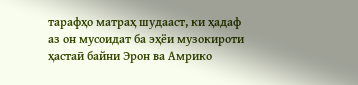тарафҳо матраҳ шудааст, ки ҳадаф аз он мусоидат ба эҳёи музокироти ҳастаӣ байни Эрон ва Амрико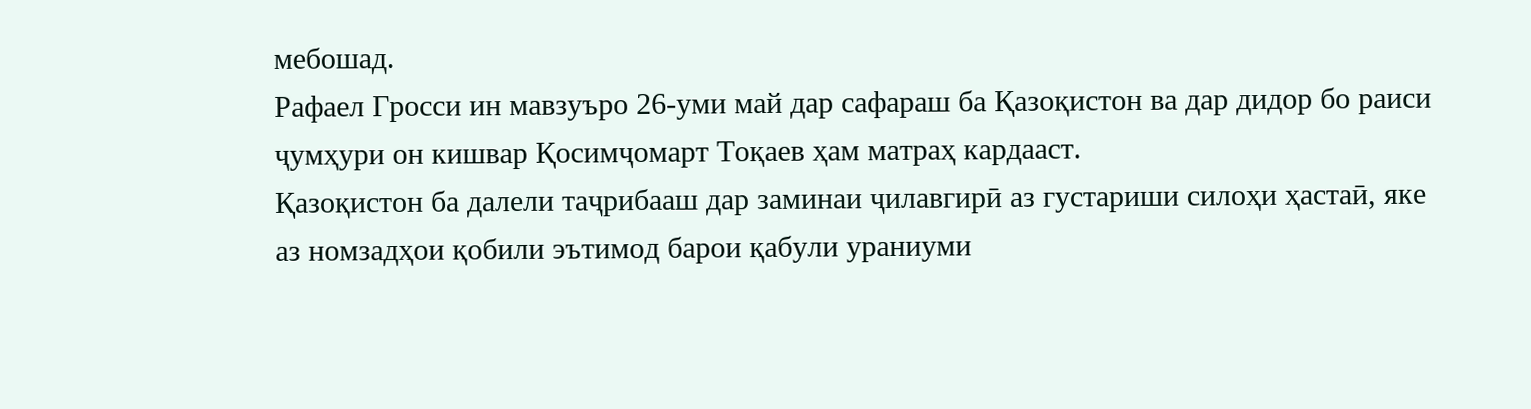мебошад.
Рафаел Гросси ин мавзуъро 26-уми май дар сафараш ба Қазоқистон ва дар дидор бо раиси ҷумҳури он кишвар Қосимҷомарт Тоқаев ҳам матраҳ кардааст.
Қазоқистон ба далели таҷрибааш дар заминаи ҷилавгирӣ аз густариши силоҳи ҳастаӣ, яке аз номзадҳои қобили эътимод барои қабули ураниуми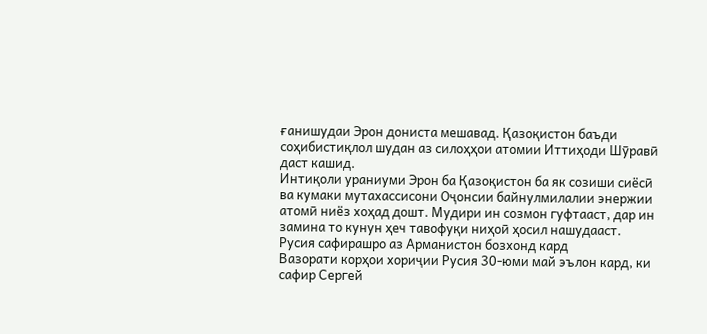ғанишудаи Эрон дониста мешавад. Қазоқистон баъди соҳибистиқлол шудан аз силоҳҳои атомии Иттиҳоди Шӯравӣ даст кашид.
Интиқоли ураниуми Эрон ба Қазоқистон ба як созиши сиёсӣ ва кумаки мутахассисони Оҷонсии байнулмилалии энержии атомӣ ниёз хоҳад дошт. Мудири ин созмон гуфтааст, дар ин замина то кунун ҳеч тавофуқи ниҳоӣ ҳосил нашудааст.
Русия сафирашро аз Арманистон бозхонд кард
Вазорати корҳои хориҷии Русия 30-юми май эълон кард, ки сафир Сергей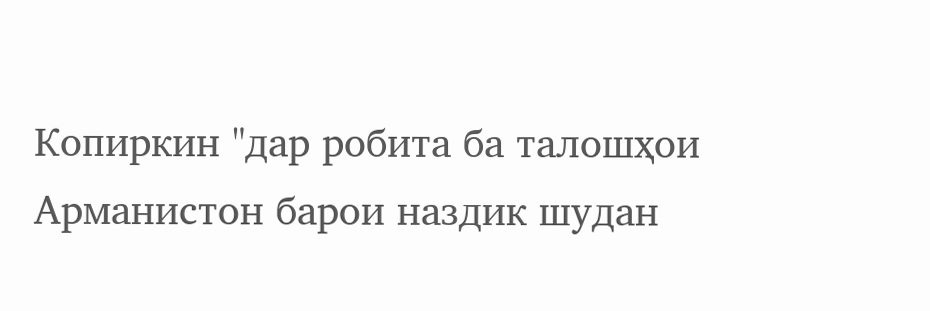Копиркин "дар робита ба талошҳои Арманистон барои наздик шудан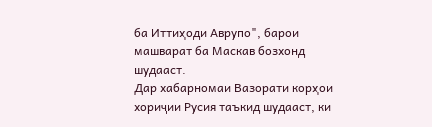ба Иттиҳоди Аврупо", барои машварат ба Маскав бозхонд шудааст.
Дар хабарномаи Вазорати корҳои хориҷии Русия таъкид шудааст, ки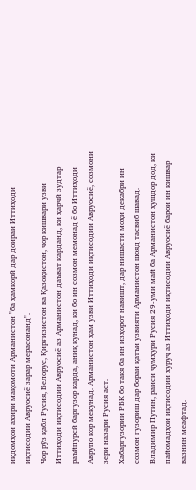иқдомҳои ахири мақомоти Арманистон "ба ҳамкорӣ дар доираи Иттиҳоди иқтисодии Авруосиё зарар мерасонанд".
Чор рӯз қабл Русия, Белорус, Қирғизистон ва Қазоқистон, чор кишвари узви Иттиҳоди иқтисодии Авруосиё аз Арманистон даъват карданд, ки ҳарчӣ зудтар раъйпурсӣ баргузор карда, аниқ кунад, ки бо ин созмон мемонад ё бо Иттиҳоди Аврупо кор мекунад. Арманистон ҳам узви Иттиҳоди иқтисодии Авруосиё, созмони зери назари Русия аст.
Хабаргузории РБК бо такя ба ин изҳорот навишт, дар нишасти моҳи декабри ин созмон гузориш дар бораи қатъи узвияти Арманистон шояд тасвиб шавад.
Владимир Путин, раиси ҷумҳури Русия 29-уми май ба Арманистон ҳушдор дод, ки пайомадҳои иқтисодии хуруҷ аз Иттиҳоди иқтисодии Авруосиё барои ин кишвар вазнин меафтад.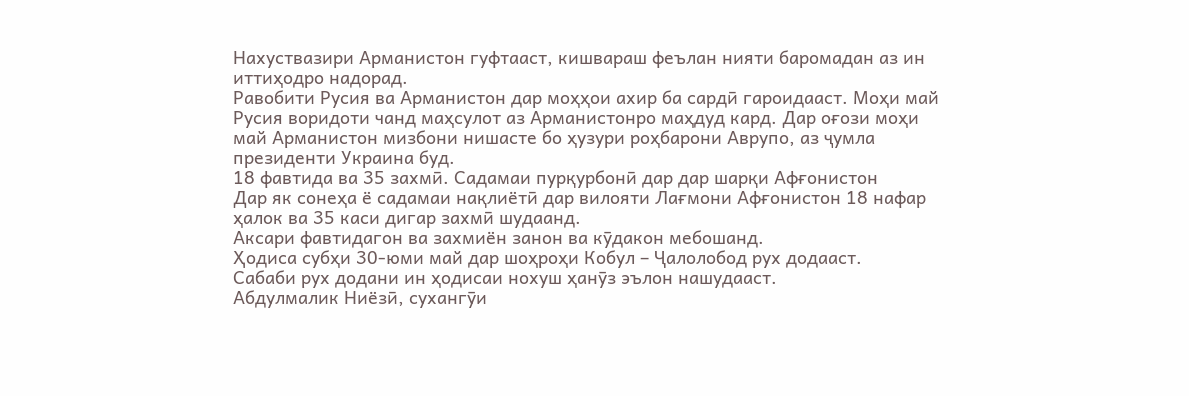Нахуствазири Арманистон гуфтааст, кишвараш феълан нияти баромадан аз ин иттиҳодро надорад.
Равобити Русия ва Арманистон дар моҳҳои ахир ба сардӣ гароидааст. Моҳи май Русия воридоти чанд маҳсулот аз Арманистонро маҳдуд кард. Дар оғози моҳи май Арманистон мизбони нишасте бо ҳузури роҳбарони Аврупо, аз ҷумла президенти Украина буд.
18 фавтида ва 35 захмӣ. Садамаи пурқурбонӣ дар дар шарқи Афғонистон
Дар як сонеҳа ё садамаи нақлиётӣ дар вилояти Лағмони Афғонистон 18 нафар ҳалок ва 35 каси дигар захмӣ шудаанд.
Аксари фавтидагон ва захмиён занон ва кӯдакон мебошанд.
Ҳодиса субҳи 30-юми май дар шоҳроҳи Кобул – Ҷалолобод рух додааст.
Сабаби рух додани ин ҳодисаи нохуш ҳанӯз эълон нашудааст.
Абдулмалик Ниёзӣ, сухангӯи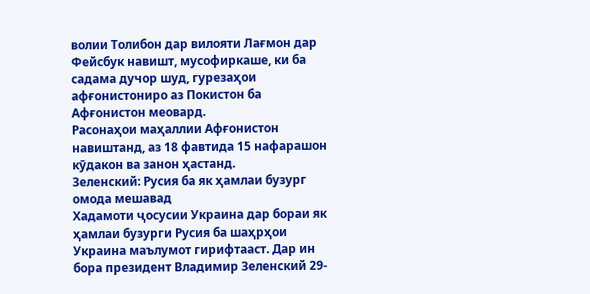волии Толибон дар вилояти Лағмон дар Фейсбук навишт, мусофиркаше, ки ба садама дучор шуд, гурезаҳои афғонистониро аз Покистон ба Афғонистон меовард.
Расонаҳои маҳаллии Афғонистон навиштанд, аз 18 фавтида 15 нафарашон кӯдакон ва занон ҳастанд.
Зеленский: Русия ба як ҳамлаи бузург омода мешавад
Хадамоти ҷосусии Украина дар бораи як ҳамлаи бузурги Русия ба шаҳрҳои Украина маълумот гирифтааст. Дар ин бора президент Владимир Зеленский 29-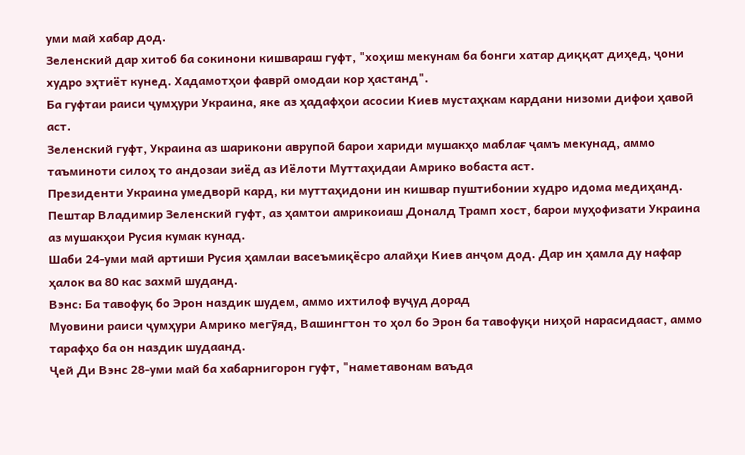уми май хабар дод.
Зеленский дар хитоб ба сокинони кишвараш гуфт, "хоҳиш мекунам ба бонги хатар диққат диҳед, ҷони худро эҳтиёт кунед. Хадамотҳои фаврӣ омодаи кор ҳастанд".
Ба гуфтаи раиси ҷумҳури Украина, яке аз ҳадафҳои асосии Киев мустаҳкам кардани низоми дифои ҳавоӣ аст.
Зеленский гуфт, Украина аз шарикони аврупоӣ барои хариди мушакҳо маблағ ҷамъ мекунад, аммо таъминоти силоҳ то андозаи зиёд аз Иёлоти Муттаҳидаи Амрико вобаста аст.
Президенти Украина умедворӣ кард, ки муттаҳидони ин кишвар пуштибонии худро идома медиҳанд. Пештар Владимир Зеленский гуфт, аз ҳамтои амрикоиаш Доналд Трамп хост, барои муҳофизати Украина аз мушакҳои Русия кумак кунад.
Шаби 24-уми май артиши Русия ҳамлаи васеъмиқёсро алайҳи Киев анҷом дод. Дар ин ҳамла ду нафар ҳалок ва 80 кас захмӣ шуданд.
Вэнс: Ба тавофуқ бо Эрон наздик шудем, аммо ихтилоф вуҷуд дорад
Муовини раиси ҷумҳури Амрико мегӯяд, Вашингтон то ҳол бо Эрон ба тавофуқи ниҳоӣ нарасидааст, аммо тарафҳо ба он наздик шудаанд.
Ҷей Ди Вэнс 28-уми май ба хабарнигорон гуфт, "наметавонам ваъда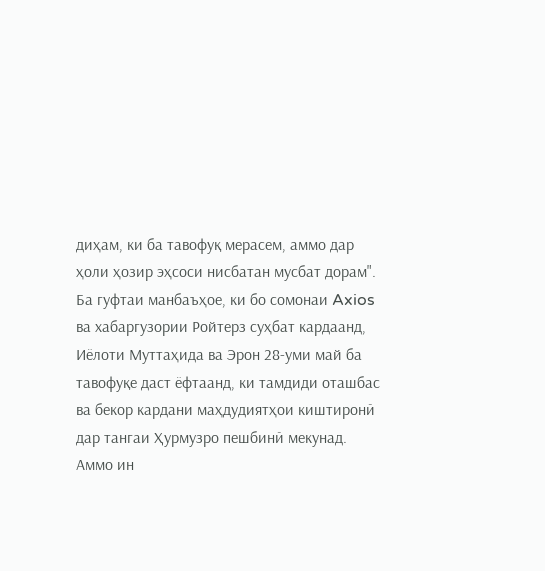диҳам, ки ба тавофуқ мерасем, аммо дар ҳоли ҳозир эҳсоси нисбатан мусбат дорам".
Ба гуфтаи манбаъҳое, ки бо сомонаи Axios ва хабаргузории Ройтерз суҳбат кардаанд, Иёлоти Муттаҳида ва Эрон 28-уми май ба тавофуқе даст ёфтаанд, ки тамдиди оташбас ва бекор кардани маҳдудиятҳои киштиронӣ дар тангаи Ҳурмузро пешбинӣ мекунад. Аммо ин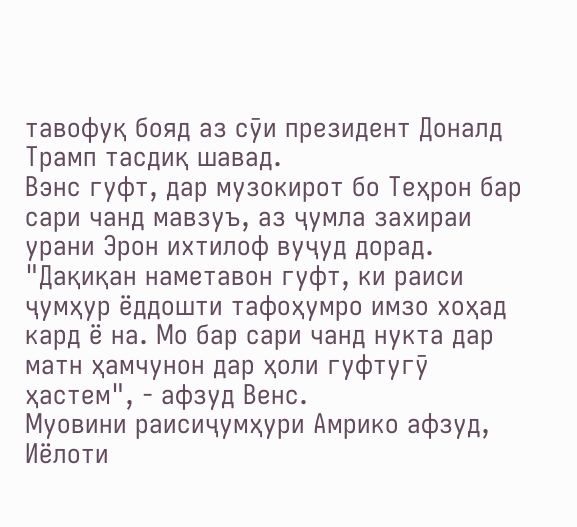тавофуқ бояд аз сӯи президент Доналд Трамп тасдиқ шавад.
Вэнс гуфт, дар музокирот бо Теҳрон бар сари чанд мавзуъ, аз ҷумла захираи урани Эрон ихтилоф вуҷуд дорад.
"Дақиқан наметавон гуфт, ки раиси ҷумҳур ёддошти тафоҳумро имзо хоҳад кард ё на. Мо бар сари чанд нукта дар матн ҳамчунон дар ҳоли гуфтугӯ ҳастем", - афзуд Венс.
Муовини раисиҷумҳури Амрико афзуд, Иёлоти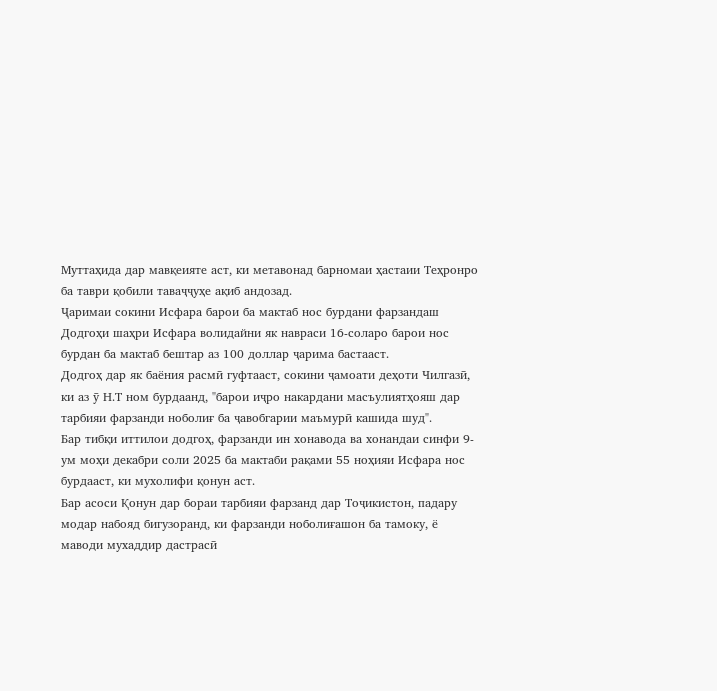Муттаҳида дар мавқеияте аст, ки метавонад барномаи ҳастаии Теҳронро ба таври қобили таваҷҷуҳе ақиб андозад.
Ҷаримаи сокини Исфара барои ба мактаб нос бурдани фарзандаш
Додгоҳи шаҳри Исфара волидайни як навраси 16-соларо барои нос бурдан ба мактаб бештар аз 100 доллар ҷарима бастааст.
Додгоҳ дар як баёния расмӣ гуфтааст, сокини ҷамоати деҳоти Чилгазӣ, ки аз ӯ Н.Т ном бурдаанд, "барои иҷро накардани масъулиятҳояш дар тарбияи фарзанди ноболиғ ба ҷавобгарии маъмурӣ кашида шуд".
Бар тибқи иттилои додгоҳ, фарзанди ин хонавода ва хонандаи синфи 9-ум моҳи декабри соли 2025 ба мактаби рақами 55 ноҳияи Исфара нос бурдааст, ки мухолифи қонун аст.
Бар асоси Қонун дар бораи тарбияи фарзанд дар Тоҷикистон, падару модар набояд бигузоранд, ки фарзанди ноболиғашон ба тамоку, ё маводи мухаддир дастрасӣ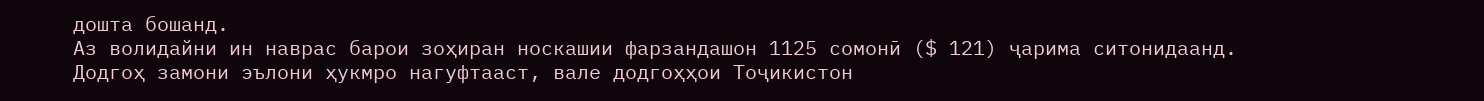дошта бошанд.
Аз волидайни ин наврас барои зоҳиран носкашии фарзандашон 1125 сомонӣ ($ 121) ҷарима ситонидаанд. Додгоҳ замони эълони ҳукмро нагуфтааст, вале додгоҳҳои Тоҷикистон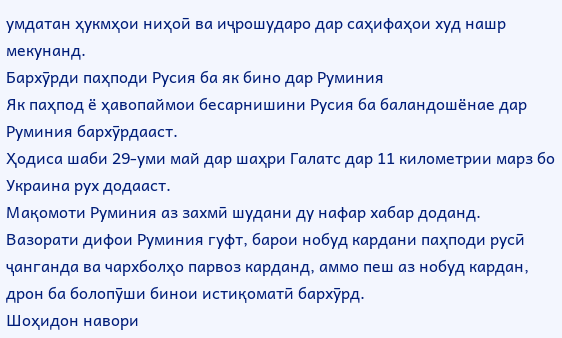умдатан ҳукмҳои ниҳоӣ ва иҷрошударо дар саҳифаҳои худ нашр мекунанд.
Бархӯрди паҳподи Русия ба як бино дар Руминия
Як паҳпод ё ҳавопаймои бесарнишини Русия ба баландошёнае дар Руминия бархӯрдааст.
Ҳодиса шаби 29-уми май дар шаҳри Галатс дар 11 километрии марз бо Украина рух додааст.
Мақомоти Руминия аз захмӣ шудани ду нафар хабар доданд.
Вазорати дифои Руминия гуфт, барои нобуд кардани паҳподи русӣ ҷанганда ва чархболҳо парвоз карданд, аммо пеш аз нобуд кардан, дрон ба болопӯши бинои истиқоматӣ бархӯрд.
Шоҳидон навори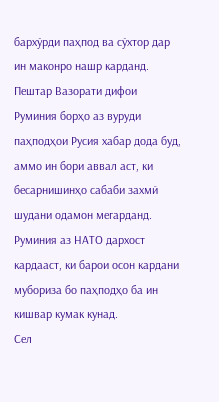бархӯрди паҳпод ва сӯхтор дар ин маконро нашр карданд.
Пештар Вазорати дифои Руминия борҳо аз вуруди паҳподҳои Русия хабар дода буд, аммо ин бори аввал аст, ки бесарнишинҳо сабаби захмӣ шудани одамон мегарданд.
Руминия аз НАТО дархост кардааст, ки барои осон кардани мубориза бо паҳподҳо ба ин кишвар кумак кунад.
Сел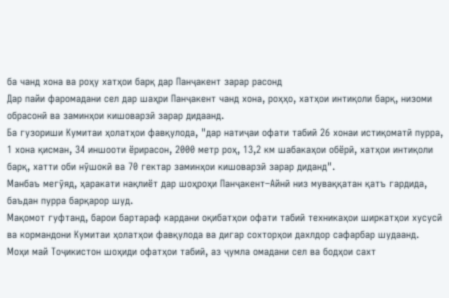ба чанд хона ва роҳу хатҳои барқ дар Панҷакент зарар расонд
Дар пайи фаромадани сел дар шаҳри Панҷакент чанд хона, роҳҳо, хатҳои интиқоли барқ, низоми обрасонӣ ва заминҳои кишоварзӣ зарар дидаанд.
Ба гузориши Кумитаи ҳолатҳои фавқулода, "дар натиҷаи офати табиӣ 26 хонаи истиқоматӣ пурра, 1 хона қисман, 34 иншооти ёрирасон, 2000 метр роҳ, 13,2 км шабакаҳои обёрӣ, хатҳои интиқоли барқ, хатти оби нӯшокӣ ва 70 гектар заминҳои кишоварзӣ зарар диданд".
Манбаъ мегӯяд, ҳаракати нақлиёт дар шоҳроҳи Панҷакент–Айнӣ низ муваққатан қатъ гардида, баъдан пурра барқарор шуд.
Мақомот гуфтанд, барои бартараф кардани оқибатҳои офати табиӣ техникаҳои ширкатҳои хусусӣ ва кормандони Кумитаи ҳолатҳои фавқулода ва дигар сохторҳои дахлдор сафарбар шудаанд.
Моҳи май Тоҷикистон шоҳиди офатҳои табиӣ, аз ҷумла омадани сел ва бодҳои сахт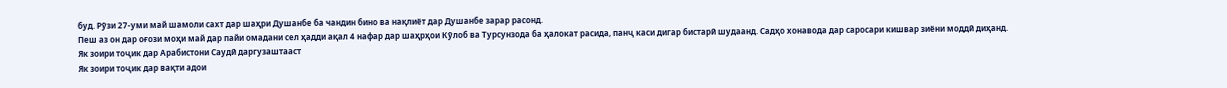буд. Рӯзи 27-уми май шамоли сахт дар шаҳри Душанбе ба чандин бино ва нақлиёт дар Душанбе зарар расонд.
Пеш аз он дар оғози моҳи май дар пайи омадани сел ҳадди ақал 4 нафар дар шаҳрҳои Кӯлоб ва Турсунзода ба ҳалокат расида, панҷ каси дигар бистарӣ шудаанд. Садҳо хонавода дар саросари кишвар зиёни моддӣ диҳанд.
Як зоири тоҷик дар Арабистони Саудӣ даргузаштааст
Як зоири тоҷик дар вақти адои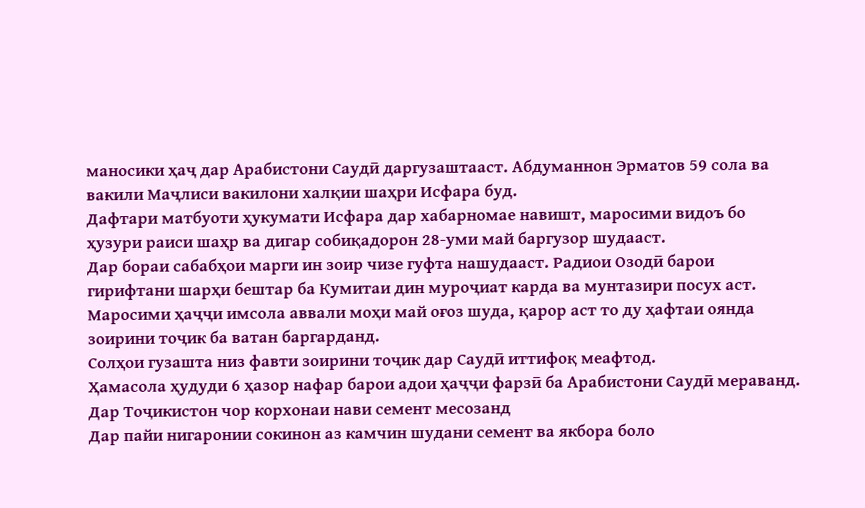маносики ҳаҷ дар Арабистони Саудӣ даргузаштааст. Абдуманнон Эрматов 59 сола ва вакили Маҷлиси вакилони халқии шаҳри Исфара буд.
Дафтари матбуоти ҳукумати Исфара дар хабарномае навишт, маросими видоъ бо ҳузури раиси шаҳр ва дигар собиқадорон 28-уми май баргузор шудааст.
Дар бораи сабабҳои марги ин зоир чизе гуфта нашудааст. Радиои Озодӣ барои гирифтани шарҳи бештар ба Кумитаи дин муроҷиат карда ва мунтазири посух аст.
Маросими ҳаҷҷи имсола аввали моҳи май оғоз шуда, қарор аст то ду ҳафтаи оянда зоирини тоҷик ба ватан баргарданд.
Солҳои гузашта низ фавти зоирини тоҷик дар Саудӣ иттифоқ меафтод.
Ҳамасола ҳудуди 6 ҳазор нафар барои адои ҳаҷҷи фарзӣ ба Арабистони Саудӣ мераванд.
Дар Тоҷикистон чор корхонаи нави семент месозанд
Дар пайи нигаронии сокинон аз камчин шудани семент ва якбора боло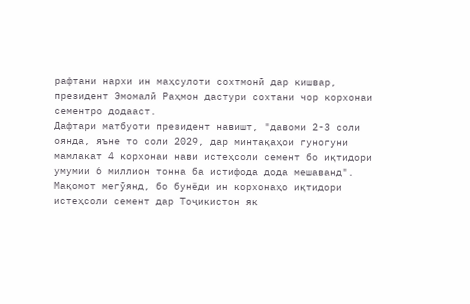рафтани нархи ин маҳсулоти сохтмонӣ дар кишвар, президент Эмомалӣ Раҳмон дастури сохтани чор корхонаи сементро додааст.
Дафтари матбуоти президент навишт, "давоми 2-3 соли оянда, яъне то соли 2029, дар минтақаҳои гуногуни мамлакат 4 корхонаи нави истеҳсоли семент бо иқтидори умумии 6 миллион тонна ба истифода дода мешаванд".
Мақомот мегӯянд, бо бунёди ин корхонаҳо иқтидори истеҳсоли семент дар Тоҷикистон як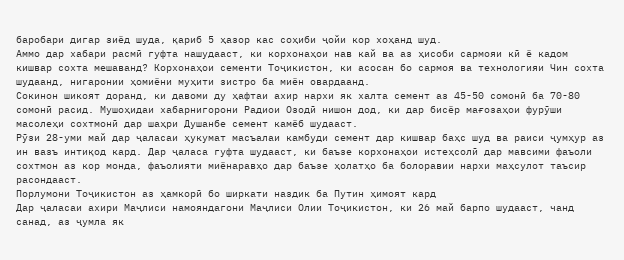баробари дигар зиёд шуда, қариб 5 ҳазор кас соҳиби ҷойи кор хоҳанд шуд.
Аммо дар хабари расмӣ гуфта нашудааст, ки корхонаҳои нав кай ва аз ҳисоби сармояи кӣ ё кадом кишвар сохта мешаванд? Корхонаҳои сементи Тоҷикистон, ки асосан бо сармоя ва технологияи Чин сохта шудаанд, нигаронии ҳомиёни муҳити зистро ба миён овардаанд.
Сокинон шикоят доранд, ки давоми ду ҳафтаи ахир нархи як халта семент аз 45-50 сомонӣ ба 70-80 сомонӣ расид. Мушоҳидаи хабарнигорони Радиои Озодӣ нишон дод, ки дар бисёр мағозаҳои фурӯши масолеҳи сохтмонӣ дар шаҳри Душанбе семент камёб шудааст.
Рӯзи 28-уми май дар ҷаласаи ҳукумат масъалаи камбуди семент дар кишвар баҳс шуд ва раиси ҷумҳур аз ин вазъ интиқод кард. Дар ҷаласа гуфта шудааст, ки баъзе корхонаҳои истеҳсолӣ дар мавсими фаъоли сохтмон аз кор монда, фаъолияти миёнаравҳо дар баъзе ҳолатҳо ба болоравии нархи маҳсулот таъсир расондааст.
Пoрлумони Тоҷикистон аз ҳамкорӣ бо ширкати наздик ба Путин ҳимоят кард
Дар ҷаласаи ахири Маҷлиси намояндагони Маҷлиси Олии Тоҷикистон, ки 26 май барпо шудааст, чанд санад, аз ҷумла як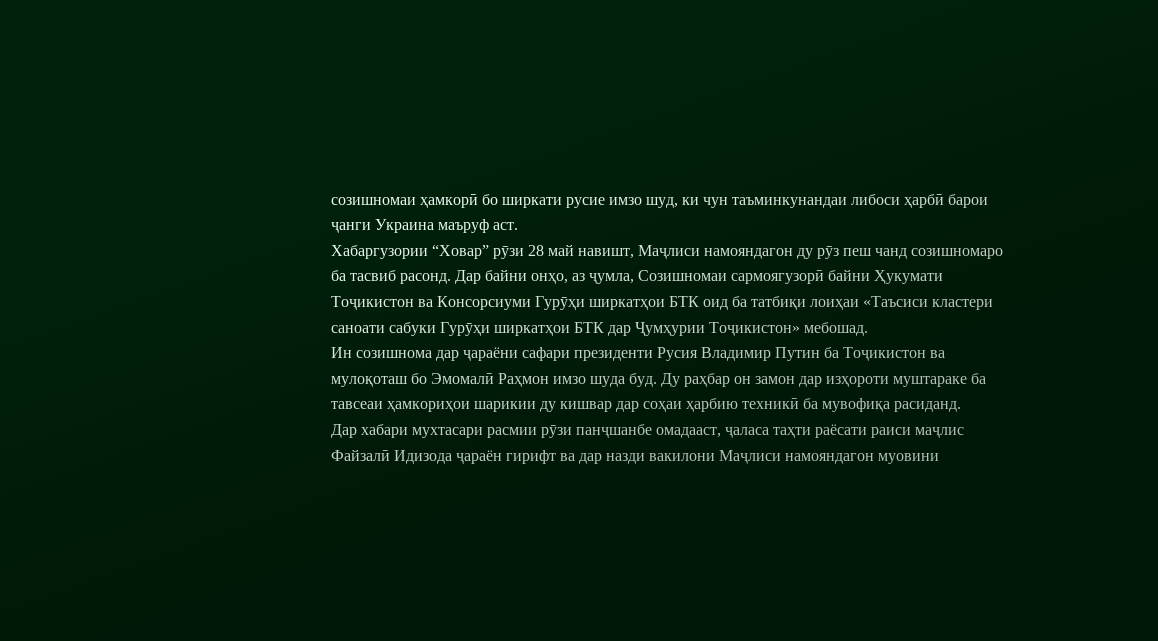созишномаи ҳамкорӣ бо ширкати русие имзо шуд, ки чун таъминкунандаи либоси ҳарбӣ барои ҷанги Украина маъруф аст.
Хабаргузории “Ховар” рӯзи 28 май навишт, Маҷлиси намояндагон ду рӯз пеш чанд созишномаро ба тасвиб расонд. Дар байни онҳо, аз ҷумла, Созишномаи сармоягузорӣ байни Ҳукумати Тоҷикистон ва Консорсиуми Гурӯҳи ширкатҳои БТК оид ба татбиқи лоиҳаи «Таъсиси кластери саноати сабуки Гурӯҳи ширкатҳои БТК дар Ҷумҳурии Тоҷикистон» мебошад.
Ин созишнома дар ҷараёни сафари президенти Русия Владимир Путин ба Тоҷикистон ва мулоқоташ бо Эмомалӣ Раҳмон имзо шуда буд. Ду раҳбар он замон дар изҳороти муштараке ба тавсеаи ҳамкориҳои шарикии ду кишвар дар соҳаи ҳарбию техникӣ ба мувофиқа расиданд.
Дар хабари мухтасари расмии рӯзи панҷшанбе омадааст, ҷаласа таҳти раёсати раиси маҷлис Файзалӣ Идизода ҷараён гирифт ва дар назди вакилони Маҷлиси намояндагон муовини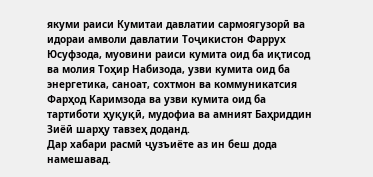якуми раиси Кумитаи давлатии сармоягузорӣ ва идораи амволи давлатии Тоҷикистон Фаррух Юсуфзода, муовини раиси кумита оид ба иқтисод ва молия Тоҳир Набизода, узви кумита оид ба энергетика, саноат, сохтмон ва коммуникатсия Фарҳод Каримзода ва узви кумита оид ба тартиботи ҳуқуқӣ, мудофиа ва амният Баҳриддин Зиёӣ шарҳу тавзеҳ доданд.
Дар хабари расмӣ ҷузъиёте аз ин беш дода намешавад.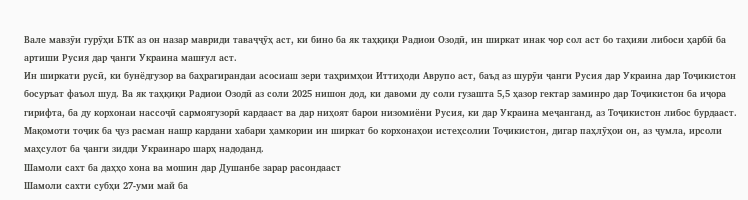Вале мавзӯи гурӯҳи БТК аз он назар мавриди таваҷҷӯҳ аст, ки бино ба як таҳқиқи Радиои Озодӣ, ин ширкат инак чор сол аст бо таҳияи либоси ҳарбӣ ба артиши Русия дар ҷанги Украина машғул аст.
Ин ширкати русӣ, ки бунёдгузор ва баҳрагирандаи асосиаш зери таҳримҳои Иттиҳоди Аврупо аст, баъд аз шурӯи ҷанги Русия дар Украина дар Тоҷикистон босуръат фаъол шуд. Ва як таҳқиқи Радиои Озодӣ аз соли 2025 нишон дод, ки давоми ду соли гузашта 5,5 ҳазор гектар заминро дар Тоҷикистон ба иҷора гирифта, ба ду корхонаи нассоҷӣ сармоягузорӣ кардааст ва дар ниҳоят барои низомиёни Русия, ки дар Украина меҷанганд, аз Тоҷикистон либос бурдааст.
Мақомоти тоҷик ба ҷуз расман нашр кардани хабари ҳамкории ин ширкат бо корхонаҳои истеҳсолии Тоҷикистон, дигар паҳлӯҳои он, аз ҷумла, ирсоли маҳсулот ба ҷанги зидди Украинаро шарҳ надоданд.
Шамоли сахт ба даҳҳо хона ва мошин дар Душанбе зарар расондааст
Шамоли сахти субҳи 27-уми май ба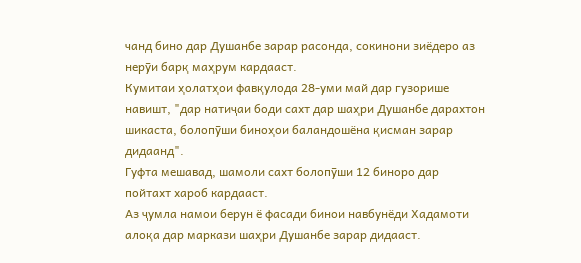чанд бино дар Душанбе зарар расонда, сокинони зиёдеро аз нерӯи барқ маҳрум кардааст.
Кумитаи ҳолатҳои фавқулода 28-уми май дар гузорише навишт, "дар натиҷаи боди сахт дар шаҳри Душанбе дарахтон шикаста, болопӯши биноҳои баландошёна қисман зарар дидаанд".
Гуфта мешавад, шамоли сахт болопӯши 12 биноро дар пойтахт хароб кардааст.
Аз ҷумла намои берун ё фасади бинои навбунёди Хадамоти алоқа дар маркази шаҳри Душанбе зарар дидааст.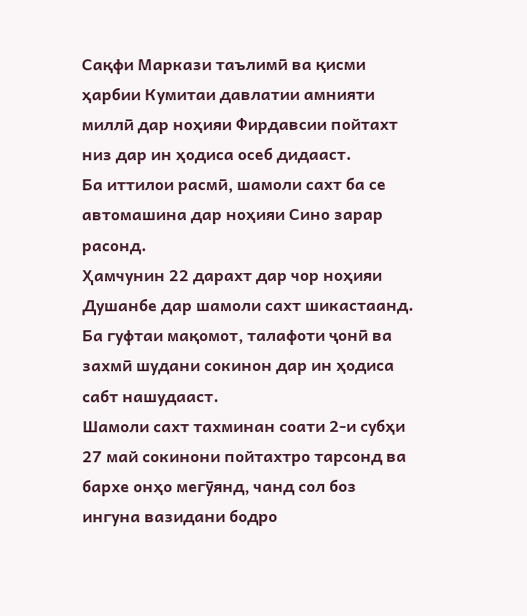Сақфи Маркази таълимӣ ва қисми ҳарбии Кумитаи давлатии амнияти миллӣ дар ноҳияи Фирдавсии пойтахт низ дар ин ҳодиса осеб дидааст.
Ба иттилои расмӣ, шамоли сахт ба се автомашина дар ноҳияи Сино зарар расонд.
Ҳамчунин 22 дарахт дар чор ноҳияи Душанбе дар шамоли сахт шикастаанд.
Ба гуфтаи мақомот, талафоти ҷонӣ ва захмӣ шудани сокинон дар ин ҳодиса сабт нашудааст.
Шамоли сахт тахминан соати 2-и субҳи 27 май сокинони пойтахтро тарсонд ва бархе онҳо мегӯянд, чанд сол боз ингуна вазидани бодро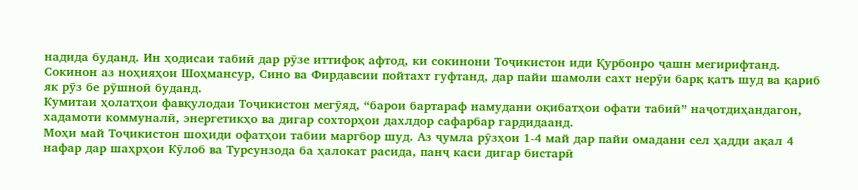надида буданд. Ин ҳодисаи табиӣ дар рӯзе иттифоқ афтод, ки сокинони Тоҷикистон иди Қурбонро ҷашн мегирифтанд. Сокинон аз ноҳияҳои Шоҳмансур, Сино ва Фирдавсии пойтахт гуфтанд, дар пайи шамоли сахт нерӯи барқ қатъ шуд ва қариб як рӯз бе рӯшноӣ буданд.
Кумитаи ҳолатҳои фавқулодаи Тоҷикистон мегӯяд, “барои бартараф намудани оқибатҳои офати табиӣ” наҷотдиҳандагон, хадамоти коммуналӣ, энергетикҳо ва дигар сохторҳои дахлдор сафарбар гардидаанд.
Моҳи май Тоҷикистон шоҳиди офатҳои табии маргбор шуд. Аз ҷумла рӯзҳои 1-4 май дар пайи омадани сел ҳадди ақал 4 нафар дар шаҳрҳои Кӯлоб ва Турсунзода ба ҳалокат расида, панҷ каси дигар бистарӣ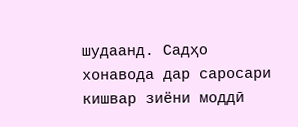шудаанд. Садҳо хонавода дар саросари кишвар зиёни моддӣ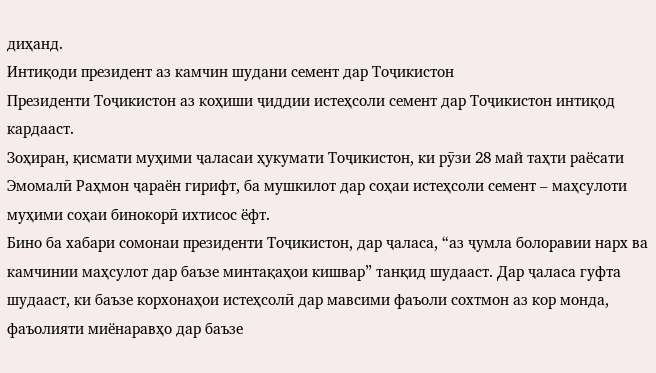диҳанд.
Интиқоди президент аз камчин шудани семент дар Тоҷикистон
Президенти Тоҷикистон аз коҳиши ҷиддии истеҳсоли семент дар Тоҷикистон интиқод кардааст.
Зоҳиран, қисмати муҳими ҷаласаи ҳукумати Тоҷикистон, ки рӯзи 28 май таҳти раёсати Эмомалӣ Раҳмон ҷараён гирифт, ба мушкилот дар соҳаи истеҳсоли семент – маҳсулоти муҳими соҳаи бинокорӣ ихтисос ёфт.
Бино ба хабари сомонаи президенти Тоҷикистон, дар ҷаласа, “аз ҷумла болоравии нарх ва камчинии маҳсулот дар баъзе минтақаҳои кишвар” танқид шудааст. Дар ҷаласа гуфта шудааст, ки баъзе корхонаҳои истеҳсолӣ дар мавсими фаъоли сохтмон аз кор монда, фаъолияти миёнаравҳо дар баъзе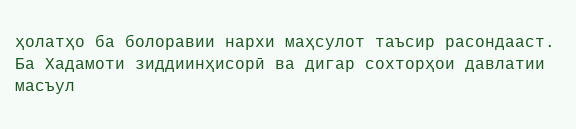ҳолатҳо ба болоравии нархи маҳсулот таъсир расондааст.
Ба Хадамоти зиддиинҳисорӣ ва дигар сохторҳои давлатии масъул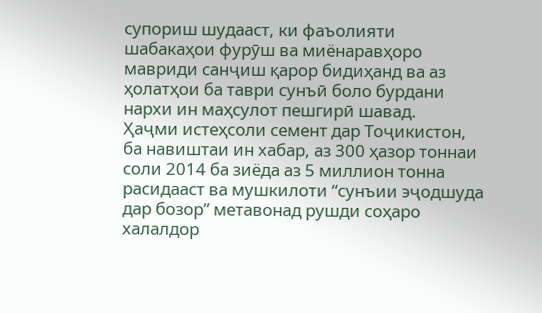супориш шудааст, ки фаъолияти шабакаҳои фурӯш ва миёнаравҳоро мавриди санҷиш қарор бидиҳанд ва аз ҳолатҳои ба таври сунъӣ боло бурдани нархи ин маҳсулот пешгирӣ шавад.
Ҳаҷми истеҳсоли семент дар Тоҷикистон, ба навиштаи ин хабар, аз 300 ҳазор тоннаи соли 2014 ба зиёда аз 5 миллион тонна расидааст ва мушкилоти “сунъии эҷодшуда дар бозор” метавонад рушди соҳаро халалдор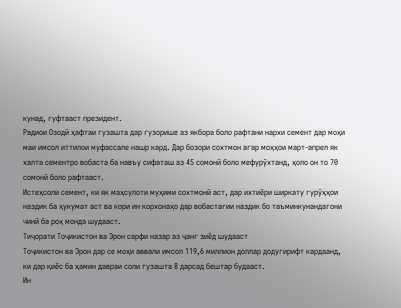кунад, гуфтааст президент.
Радиои Озодӣ ҳафтаи гузашта дар гузорише аз якбора боло рафтани нархи семент дар моҳи маи имсол иттилои муфассале нашр кард. Дар бозори сохтмон агар моҳҳои март-апрел як халта сементро вобаста ба навъу сифаташ аз 45 сомонӣ боло мефурӯхтанд, ҳоло он то 70 сомонӣ боло рафтааст.
Истеҳсоли семент, ки як маҳсулоти муҳими сохтмонӣ аст, дар ихтиёри ширкату гурӯҳҳои наздик ба ҳукумат аст ва кори ин корхонаҳо дар вобастагии наздик бо таъминкунандагони чинӣ ба роҳ монда шудааст.
Тиҷорати Тоҷикистон ва Эрон сарфи назар аз ҷанг зиёд шудааст
Тоҷикистон ва Эрон дар се моҳи аввали имсол 119,6 миллион доллар додугирифт кардаанд, ки дар қиёс ба ҳамин давраи соли гузашта 8 дарсад бештар будааст.
Ин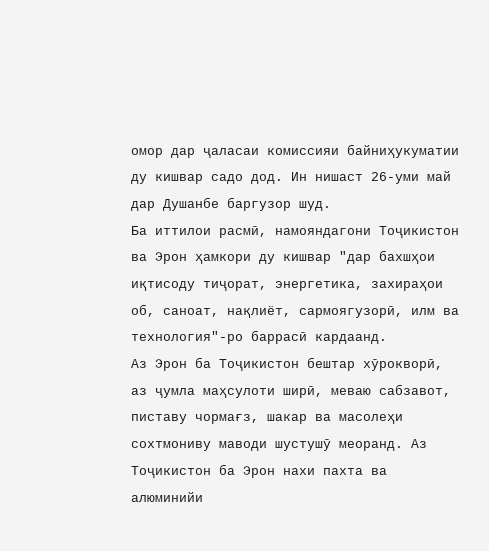омор дар ҷаласаи комиссияи байниҳукуматии ду кишвар садо дод. Ин нишаст 26-уми май дар Душанбе баргузор шуд.
Ба иттилои расмӣ, намояндагони Тоҷикистон ва Эрон ҳамкори ду кишвар "дар бахшҳои иқтисоду тиҷорат, энергетика, захираҳои об, саноат, нақлиёт, сармоягузорӣ, илм ва технология"-ро баррасӣ кардаанд.
Аз Эрон ба Тоҷикистон бештар хӯрокворӣ, аз ҷумла маҳсулоти ширӣ, меваю сабзавот, пиставу чормағз, шакар ва масолеҳи сохтмониву маводи шустушӯ меоранд. Аз Тоҷикистон ба Эрон нахи пахта ва алюминийи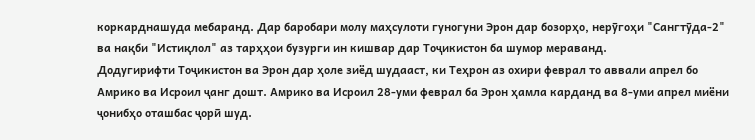коркарднашуда мебаранд. Дар баробари молу маҳсулоти гуногуни Эрон дар бозорҳо, нерӯгоҳи "Сангтӯда-2" ва нақби "Истиқлол" аз тарҳҳои бузурги ин кишвар дар Тоҷикистон ба шумор мераванд.
Додугирифти Тоҷикистон ва Эрон дар ҳоле зиёд шудааст, ки Теҳрон аз охири феврал то аввали апрел бо Амрико ва Исроил ҷанг дошт. Амрико ва Исроил 28-уми феврал ба Эрон ҳамла карданд ва 8-уми апрел миёни ҷонибҳо оташбас ҷорӣ шуд.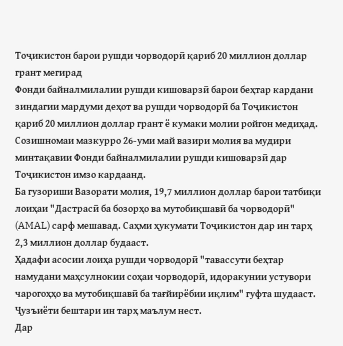Тоҷикистон барои рушди чорводорӣ қариб 20 миллион доллар грант мегирад
Фонди байналмилалии рушди кишоварзӣ барои беҳтар кардани зиндагии мардуми деҳот ва рушди чорводорӣ ба Тоҷикистон қариб 20 миллион доллар грант ё кумаки молии ройгон медиҳад.
Созишномаи мазкурро 26-уми май вазири молия ва мудири минтақавии Фонди байналмилалии рушди кишоварзӣ дар Тоҷикистон имзо кардаанд.
Ба гузориши Вазорати молия, 19,7 миллион доллар барои татбиқи лоиҳаи "Дастрасӣ ба бозорҳо ва мутобиқшавӣ ба чорводорӣ" (AMAL) сарф мешавад. Саҳми ҳукумати Тоҷикистон дар ин тарҳ 2,3 миллион доллар будааст.
Ҳадафи асосии лоиҳа рушди чорводорӣ "тавассути беҳтар намудани маҳсулнокии соҳаи чорводорӣ, идоракунии устувори чарогоҳҳо ва мутобиқшавӣ ба тағйирёбии иқлим" гуфта шудааст. Ҷузъиёти бештари ин тарҳ маълум нест.
Дар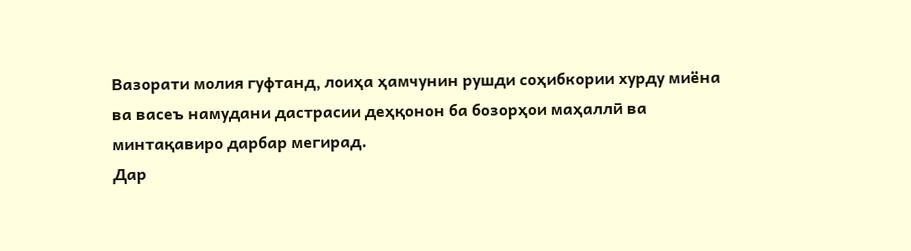Вазорати молия гуфтанд, лоиҳа ҳамчунин рушди соҳибкории хурду миёна ва васеъ намудани дастрасии деҳқонон ба бозорҳои маҳаллӣ ва минтақавиро дарбар мегирад.
Дар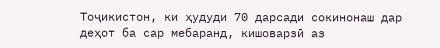Тоҷикистон, ки ҳудуди 70 дарсади сокинонаш дар деҳот ба сар мебаранд, кишоварзӣ аз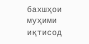бахшҳои муҳими иқтисод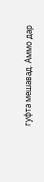гуфта мешавад. Аммо дар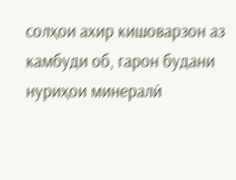солҳои ахир кишоварзон аз камбуди об, гарон будани нуриҳои минералӣ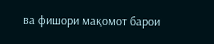ва фишори мақомот барои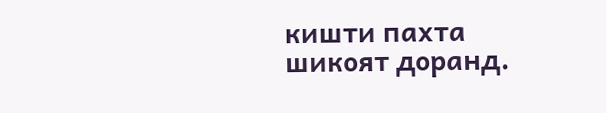кишти пахта шикоят доранд.